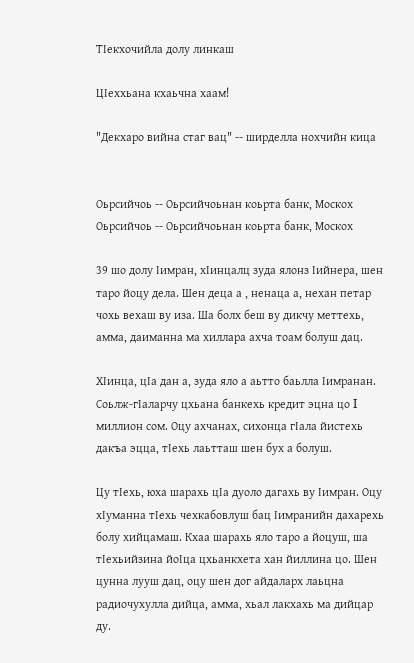ТIекхочийла долу линкаш

ЦIеххьана кхаьчна хаам!

"Декхаро вийна стаг вац" -- ширделла нохчийн кица


Оьрсийчоь -- Оьрсийчоьнан коьрта банк, Москох
Оьрсийчоь -- Оьрсийчоьнан коьрта банк, Москох

39 шо долу Iимран, хIинцалц зуда ялонз Iийнера, шен таро йоцу дела. Шен деца а , ненаца а, нехан петар чохь вехаш ву иза. Ша болх беш ву дикчу меттехь, амма, даиманна ма хиллара ахча тоам болуш дац.

ХIинца, цIа дан а, зуда яло а аьтто баьлла Iимранан. Соьлж-гIаларчу цхьана банкехь кредит эцна цо I миллион сом. Оцу ахчанах, сихонца гIала йистехь дакъа эцца, тIехь лаьтташ шен бух а болуш.

Цу тIехь, юха шарахь цIа дуоло дагахь ву Iимран. Оцу хIуманна тIехь чехкабовлуш бац Iимранийн дахарехь болу хийцамаш. Кхаа шарахь яло таро а йоцуш, ша тIехьийзина йоIца цхьанкхета хан йиллина цо. Шен цунна лууш дац, оцу шен дог айдаларх лаьцна радиочухулла дийца, амма, хьал лакхахь ма дийцар ду.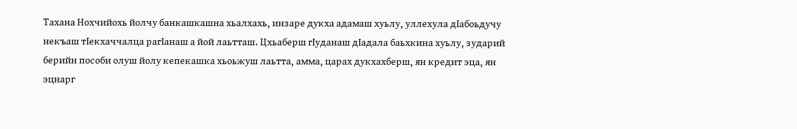Тахана Нохчийохь йолчу банкашкашна хьалхахь, инзаре дукха адамаш хуьлу, уллехула дIабоьдучу некъаш тIекхаччалца рагIанаш а йой лаьтташ. Цхьаберш гIуданаш дIадала баьхкина хуьлу, зударий берийн пособи олуш йолу кепекашка хьоьжуш лаьтта, амма, царах дукхахберш, ян кредит эца, ян эцнарг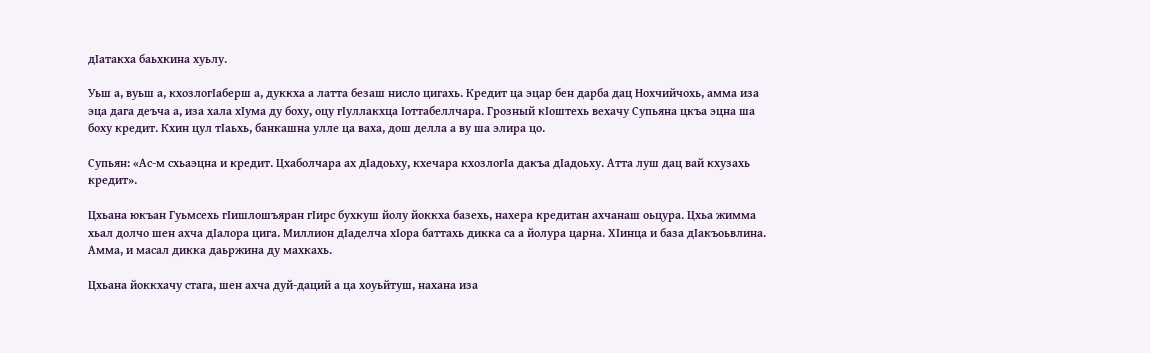дIатакха баьхкина хуьлу.

Уьш а, вуьш а, кхозлогIаберш а, дуккха а латта безаш нисло цигахь. Кредит ца эцар бен дарба дац Нохчийчохь, амма иза эца дага деъча а, иза хала хIума ду боху, оцу гIуллакхца Iоттабеллчара. Грозный кIоштехь вехачу Супьяна цкъа эцна ша боху кредит. Кхин цул тIаьхь, банкашна улле ца ваха, дош делла а ву ша элира цо.

Супьян: «Ас-м схьаэцна и кредит. Цхаболчара ах дIадоьху, кхечара кхозлогIа дакъа дIадоьху. Атта луш дац вай кхузахь кредит».

Цхьана юкъан Гуьмсехь гIишлошъяран гIирс бухкуш йолу йоккха базехь, нахера кредитан ахчанаш оьцура. Цхьа жимма хьал долчо шен ахча дIалора цига. Миллион дIаделча хIора баттахь дикка са а йолура царна. ХIинца и база дIакъоьвлина. Амма, и масал дикка даьржина ду махкахь.

Цхьана йоккхачу стага, шен ахча дуй-даций а ца хоуьйтуш, нахана иза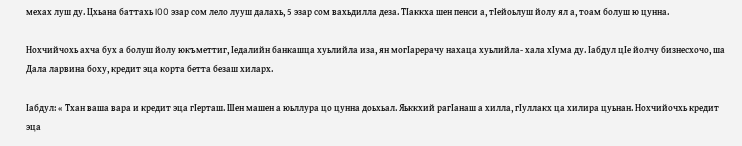мехах луш ду. Цхьана баттахь I00 эзар сом лело лууш далахь, 5 эзар сом вахьдилла деза. ТIаккха шен пенси а, тIейоьлуш йолу ял а, тоам болуш ю цунна.

Нохчийчохь ахча бух а болуш йолу юкъметтиг, Iедалийн банкашца хуьлийла иза, ян могIарерачу нахаца хуьлийла- хала хIума ду. Iабдул цIе йолчу бизнесхочо, ша Дала ларвина боху, кредит эца корта бетта безаш хиларх.

Iабдул: « Тхан ваша вара и кредит эца гIерташ. Шен машен а юьллура цо цунна доьхьал. Яьккхий рагIанаш а хилла, гIуллакх ца хилира цуьнан. Нохчийочхь кредит эца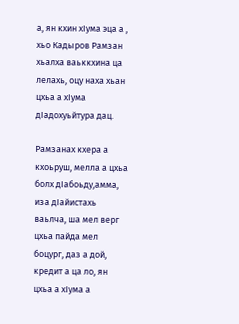а, ян кхин хIума эца а , хьо Кадыров Рамзан хьалха ваьккхина ца лелахь, оцу наха хьан цхьа а хIума дIадохуьйтура дац.

Рамзанах кхера а кхоьруш, мелла а цхьа болх дIабоьду,амма, иза дIайистахь ваьлча, ша мел верг цхьа пайда мел боцург, даз а дой, кредит а ца ло, ян цхьа а хIума а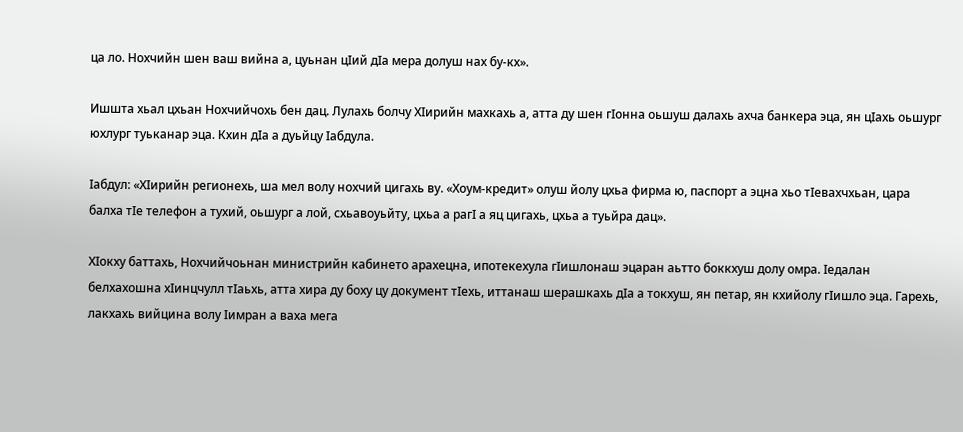ца ло. Нохчийн шен ваш вийна а, цуьнан цIий дIа мера долуш нах бу-кх».

Ишшта хьал цхьан Нохчийчохь бен дац. Лулахь болчу ХIирийн махкахь а, атта ду шен гIонна оьшуш далахь ахча банкера эца, ян цIахь оьшург юхлург туьканар эца. Кхин дIа а дуьйцу Iабдула.

Iабдул: «ХIирийн регионехь, ша мел волу нохчий цигахь ву. «Хоум-кредит» олуш йолу цхьа фирма ю, паспорт а эцна хьо тIевахчхьан, цара балха тIе телефон а тухий, оьшург а лой, схьавоуьйту, цхьа а рагI а яц цигахь, цхьа а туьйра дац».

ХIокху баттахь, Нохчийчоьнан министрийн кабинето арахецна, ипотекехула гIишлонаш эцаран аьтто боккхуш долу омра. Iедалан белхахошна хIинцчулл тIаьхь, атта хира ду боху цу документ тIехь, иттанаш шерашкахь дIа а токхуш, ян петар, ян кхийолу гIишло эца. Гарехь, лакхахь вийцина волу Iимран а ваха мега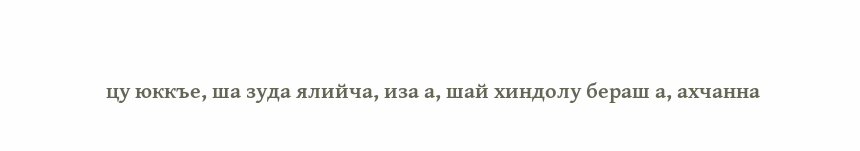цу юккъе, ша зуда ялийча, иза а, шай хиндолу бераш а, ахчанна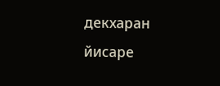декхаран йисаре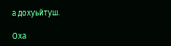а дохуьйтуш.

Оха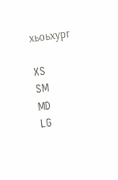хьоьхург

XS
SM
MD
LG